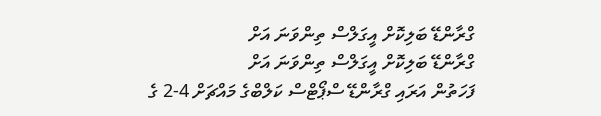ގްރާންޑޭ ބަލިކޮށް އީގަލްސް ތިންވަނަ އަށް
ގްރާންޑޭ ބަލިކޮށް އީގަލްސް ތިންވަނަ އަށް
ފަހަތުން އަރައި ގްރާންޑޭ ސްޕޯޓްސް ކަލްބްގެ މައްޗަށް 4-2 ގެ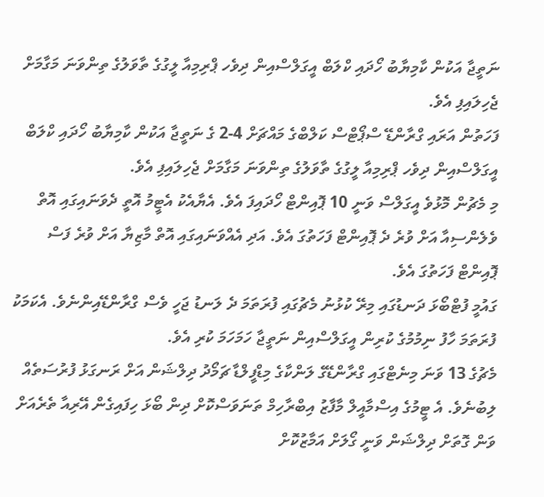ނަތީޖާ އަކުން ކާމިޔާބު ހޯދައި ކްލަބް އީގަލްސްއިން ދިވެހ ޕްރިމިއާ ލީގުގެ ތާވަލުގެ ތިންވަނަ މަގާމަށް ޖެހިލައިފި އެވެ.
ފަހަތުން އަރައި ގްރާންޑޭ ސްޕޯޓްސް ކަލްބްގެ މައްޗަށް 4-2 ގެ ނަތީޖާ އަކުން ކާމިޔާބު ހޯދައި ކްލަބް އީގަލްސްއިން ދިވެހ ޕްރިމިއާ ލީގުގެ ތާވަލުގެ ތިންވަނަ މަގާމަށް ޖެހިލައިފި އެވެ.
މި މެޗުން މޮޅުވެ އީގަލްސް ވަނީ 10 ޕޮއިންޓް ހޯދައިފަ އެވެ. އެޔާއެކު އެޓީމު އޮތީ ދެވަނައިގައި އޮތް ވެލެންސިއާ އަށް ވުރެ ދެ ޕޮއިންޓް ފަހަތުގަ އެވެ. އަދި އެއްވަނައިގައި އޮތް މާޒިޔާ އަށް ވުރެ ފަސް ޕޮއިންޓް ފަހަތުގަ އެވެ.
ގައުމީ ފުޓްބޯޅަ ދަނޑުގައި މިރޭ ކުޅުނު މެޗުގައި ފުރަތަމަ ދެ ލަނޑު ޖަހީ ވެސް ގްރާންޑޭއިންނެވެ. އެކަމަކު ފުރަތަމަ ހާފު ނިމުމުގެ ކުރިން އީގަލްސްއިން ނަތީޖާ ހަމަހަމަ ކުރި އެވެ.
މެޗުގެ 13 ވަނަ މިނެޓްގައި ގްރާންޑޭގެ ލަންކާގެ މިޑްފީލްޑާ ޗަމޯދު ދިލްޝަން އަށް ރަނގަޅު ފުރުސަތެއް ލިބުނެވެ. އެ ޓީމުގެ އިސްމާއީލް މާފާޒު އިބްރާހިމް ތަނަވަސްކޮށް ދިން ބޯޅަ ހިފައިގެން އޭރިއާ ތެރެއަށް ވަން ގޮތަށް ދިލްޝަން ވަނީ ގޯލަށް އަމާޒުކޮށް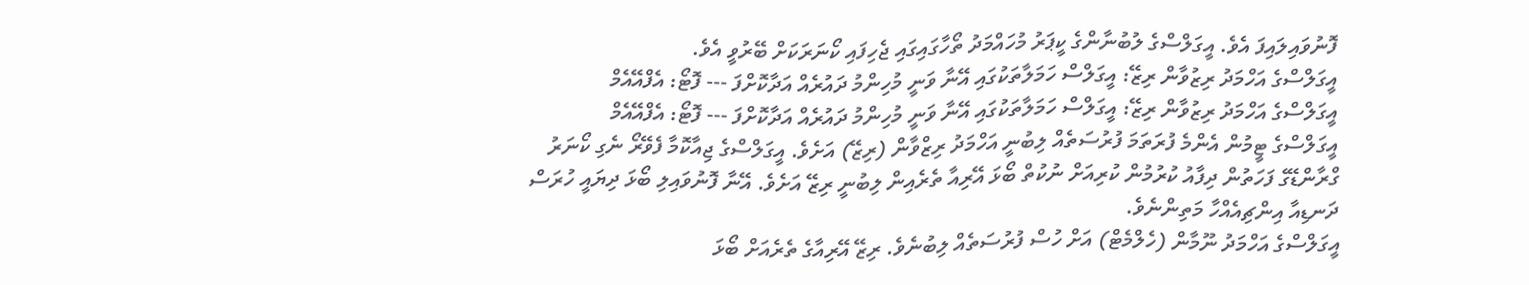ފޮނުވައިލައިފަ އެވެ. އީގަލްސްގެ ލުބުނާންގެ ކީޕަރު މުހައްމަދު ތޯހާގައިގައި ޖެހިފައި ކޯނަރަކަށް ބޭރުވީ އެވެ.
އީގަލްސްގެ އަހްމަދު ރިޒުވާން ރިޒޭ: އީގަލްސް ހަމަލާތަކުގައި އޭނާ ވަނީ މުހިންމު ދައުރެއް އަދާކޮށްފަ --- ފޮޓޯ: އެފްއޭއެމް
އީގަލްސްގެ އަހްމަދު ރިޒުވާން ރިޒޭ: އީގަލްސް ހަމަލާތަކުގައި އޭނާ ވަނީ މުހިންމު ދައުރެއް އަދާކޮށްފަ --- ފޮޓޯ: އެފްއޭއެމް
އީގަލްސްގެ ޓީމުން އެންމެ ފުރަތަމަ ފުރުސަތެއް ލިބުނީ އަހްމަދު ރިޒްވާން (ރިޒޭ) އަށެވެ. އީގަލްސްގެ ޖިއާކޮމާ ފެވޭރޯ ނެގި ކޯނަރު ގްރާންޑޭގެ ފަހަތުން ދިފާއު ކުރުމުން ކުރިއަށް ނުކުތް ބޯޅަ އޭރިއާ ތެރެއިން ލިބުނީ ރިޒޭ އަށެވެ. އޭނާ ފޮނުވައިލި ބޯޅަ ދިޔައީ ހުރަސް ދަނޑިއާ އިންޗިއެއްހާ މަތިންނެވެ.
އީގަލްސްގެ އަހްމަދު ނޫމާން (ހެލްމެޓް) އަށް ހުސް ފުރުސަތެއް ލިބުނެވެ. ރިޒޭ އޭރިއާގެ ތެރެއަށް ބޯޅަ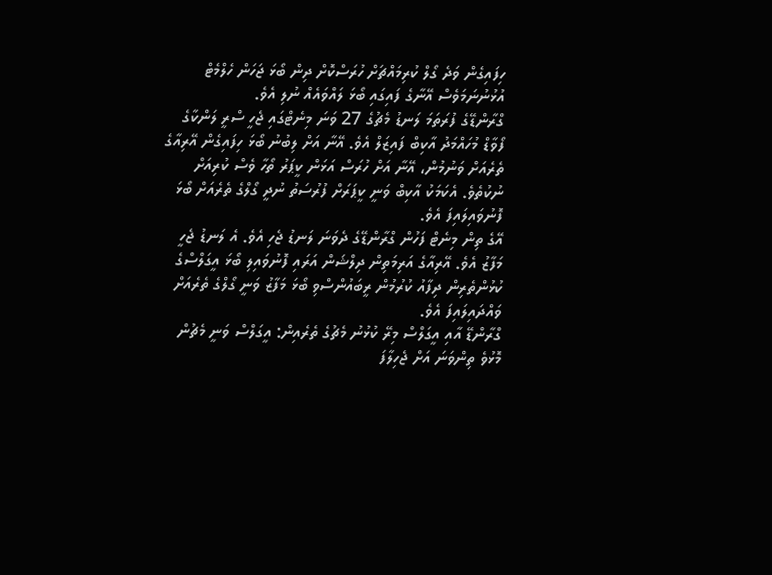ހިފައިގެން ވަދެ ގޯލް ކުރިމައްޗަށް ހުރަސްކޮށް ދިން ބޯޅަ ޖަހަން ހެލްމެޓް އުޅުނުނަމަވެސް އޭނާގެ ފައިގައި ބޯޅަ ލައްވައެއް ނުލި އެވެ.
ގްރާންޑޭގެ ފުރަތަމަ ލަނޑު މެޗުގެ 27 ވަނަ މިނެޓްގައި ޖެހީ ސްރީ ލަންކާގެ ފޯވާޑް މުހައްމަދު އާކިބް ފައިޒަލް އެވެ. އޭނާ އަށް ލިބުނު ބޯޅަ ހިފައިގެން އޭރިއާގެ ތެރެއަށް ވަނުމުން، އޭނާ އަށް ހުރަސް އަޅަން ކީޕަރު ތޯހާ ވެސް ކުރިއަށް ނުކުތެވެ. އެކަމަކު އާކިބް ވަނީ ކީޕަރަށް ފުރުސަތު ނުދީ ގޯލްގެ ތެރެއަށް ބޯޅަ ފޮނުވައިލައިފަ އެވެ.
އޭގެ ތިން މިނެޓް ފަހުން ގްރާންޑޭގެ ދެވަނަ ލަނޑު ޖެހި އެވެ. އެ ލަނޑު ޖެހީ މަފާޒު އެވެ. އޭރިއާގެ އަރިމަތިން ދިލްޝަން އަރައި ފޮނުވައިލި ބޯޅަ އީގަލްސްގެ ކުޅުންތެރިން ދިފާއު ކުރުމުން ރީބައުންސްވި ބޯޅަ މަފާޒު ވަނީ ގޯލްގެ ތެރެއަށް ވައްދައިލައިފަ އެވެ.
ގްރާންޑޭ އާއި އީގަލްސް މިރޭ ކުޅުނު މެޗުގެ ތެރެއިން: އީގަލްސް ވަނީ މެޗުން މޮޅުވެ ތިންވަނަ އަށް ޖެހިލާފަ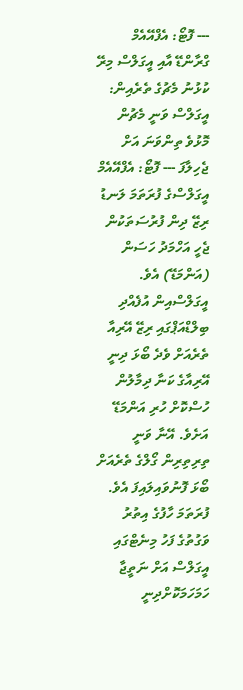--- ފޮޓޯ: އެފްއޭއެމް
ގްރާންޑޭ އާއި އީގަލްސް މިރޭ ކުޅުނު މެޗުގެ ތެރެއިން: އީގަލްސް ވަނީ މެޗުން މޮޅުވެ ތިންވަނަ އަށް ޖެހިލާފަ --- ފޮޓޯ: އެފްއޭއެމް
އީގަލްސްގެ ފުރަތަމަ ލަނޑު ރިޒޭ ދިން ފުރުސަތަކުން ޖެހީ އަހްމަދު ހަސަން (އަންމަޑޭ) އެވެ. އީގަލްސްއިން އުފެއްދި ބިލްޑްއަޕްގައި ރިޒޭ އޭރިއާ ތެރެއަށް ވެދެ ބޯޅަ ދިނީ އޭރިއާގެ ކަނާ ދިމާލުން ހުސްކޮށް ހުރި އަންމަޑޭ އަށެވެ. އޭނާ ވަނީ ތިރިތިރިން ގޯލްގެ ތެރެއަށް ބޯޅަ ފޮނުވައިލައިފަ އެވެ.
ފުރަތަމަ ހާފުގެ އިތުރު ވަގުތުގެ ފަހު މިނެޓްގައި އީގަލްސް އަށް ނަތީޖާ ހަމަހަމަކޮށްދިނީ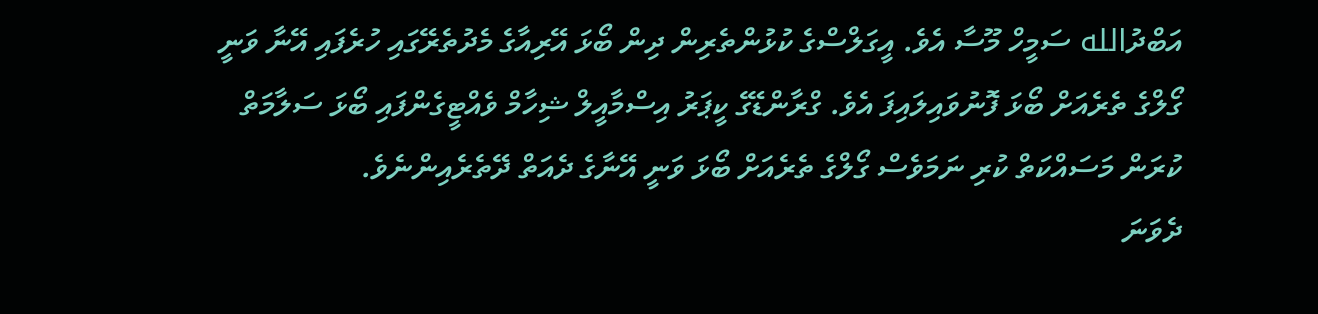އަބްދުالله ސަމީހް މޫސާ އެވެ. އީގަލްސްގެ ކުޅުންތެރިން ދިން ބޯޅަ އޭރިއާގެ މެދުތެރޭގައި ހުރެފައި އޭނާ ވަނީ ގޯލްގެ ތެރެއަށް ބޯޅަ ފޮނުވައިލައިފަ އެވެ. ގްރާންޑޭގެ ކީޕަރު އިސްމާއީލް ޝިހާމް ވެއްޓީގެންފައި ބޯޅަ ސަލާމަތް ކުރަން މަސައްކަތް ކުރި ނަމަވެސް ގޯލްގެ ތެރެއަށް ބޯޅަ ވަނީ އޭނާގެ ދެއަތް ދޭތެރެއިންނެވެ.
ދެވަނަ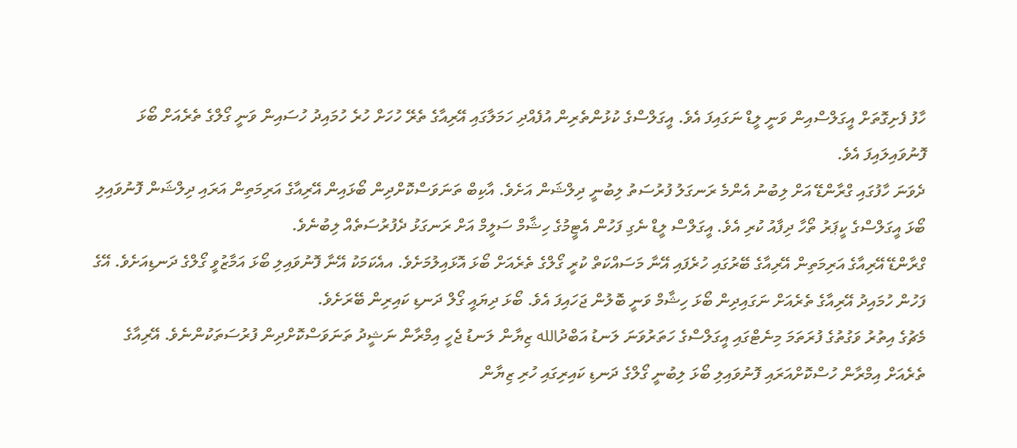ހާފު ފެށިގޮތަށް އީގަލްސްއިން ވަނީ ލީޑް ނަގައިފަ އެވެ. އީގަލްސްގެ ކުޅުންތެރިން އުފެއްދި ހަމަލާގައި އޭރިއާގެ ތެރޭ ހުހަށް ހުރެ ހުމައިދު ހުސައިން ވަނީ ގޯލްގެ ތެރެއަށް ބޯޅަ ފޮނުވައިލައިފަ އެވެ.
ދެވަނަ ހާފުގައި ގްރާންޑޭ އަށް ލިބުނު އެންމެ ރަނގަލު ފުރުސަތު ލިބުނީ ދިލްޝަން އަށެވެ. އާކިބް ތަނަވަސްކޮށްދިން ބޯޅައިން އޭރިއާގެ އަރިމަތިން އަރައި ދިލްޝަން ފޮނުވައިލި ބޯޅަ އީގަލްސްގެ ކީޕަރު ތޯހާ ދިފާއު ކުރި އެވެ. އީގަލްސް ލީޑް ނެގި ފަހުން އެޓީމުގެ ހިޝާމް ސަލީމް އަށް ރަނގަޅު ދެފުރުސަތެއް ލިބުނެވެ.
ގްރާންޑޭ އޭރިއާގެ އަރިމަތިން އޭރިއާގެ ބޭރުގައި ހުރެފައި އޭނާ މަސައްކަތް ކުރީ ގޯލްގެ ތެރެއަށް ބޯޅަ އޮޅައިލުމަށެވެ. އއެކަމަކު އޭނާ ފޮނުވައިލި ބޯޅަ އަމާޒުވީ ގޯލްގެ ދަނޑިއަށެވެ. އޭގެ ފަހުން ހުމައިދު އޭރިއާގެ ތެރެއަށް ނަގައިދިން ބޯޅަ ހިޝާމް ވަނީ ބޮލުން ޖަހައިފަ އެވެ. ބޯޅަ ދިޔައީ ގޯލް ދަނޑި ކައިރިން ބޭރަށެވެ.
މެޗުގެ އިތުރު ވަގުތުގެ ފުރަތަމަ މިނެޓްގައި އީގަލްސްގެ ހަތަރުވަނަ ލަނޑު އަބްދުالله ޒިޔާން ލަނޑު ޖެހީ އިމްރާން ނަޝީދު ތަނަވަސްކޮށްދިން ފުރުސަތަކުންނެވެ. އޭރިއާގެ ތެރެއަށް އިމްރާން ހުސްކޮށްއަރައި ފޮނުވައިލި ބޯޅަ ލިބުނީ ގޯލްގެ ދަނޑި ކައިރިގައި ހުރި ޒިޔާން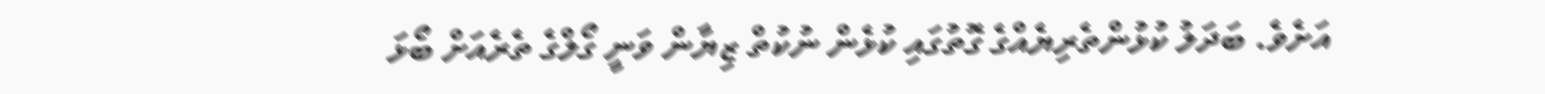އަށެވެ. ބަދަލު ކުޅުންތެރިޔެއްގެ ގޮތުގައި ކުޅެން ނުކުތް ޒިޔާން ވަނީ ގޯލްގެ ތެރެއަށް ބޯޅަ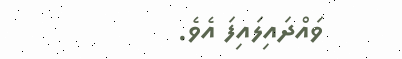ވައްދައިލައިފަ އެވެ.